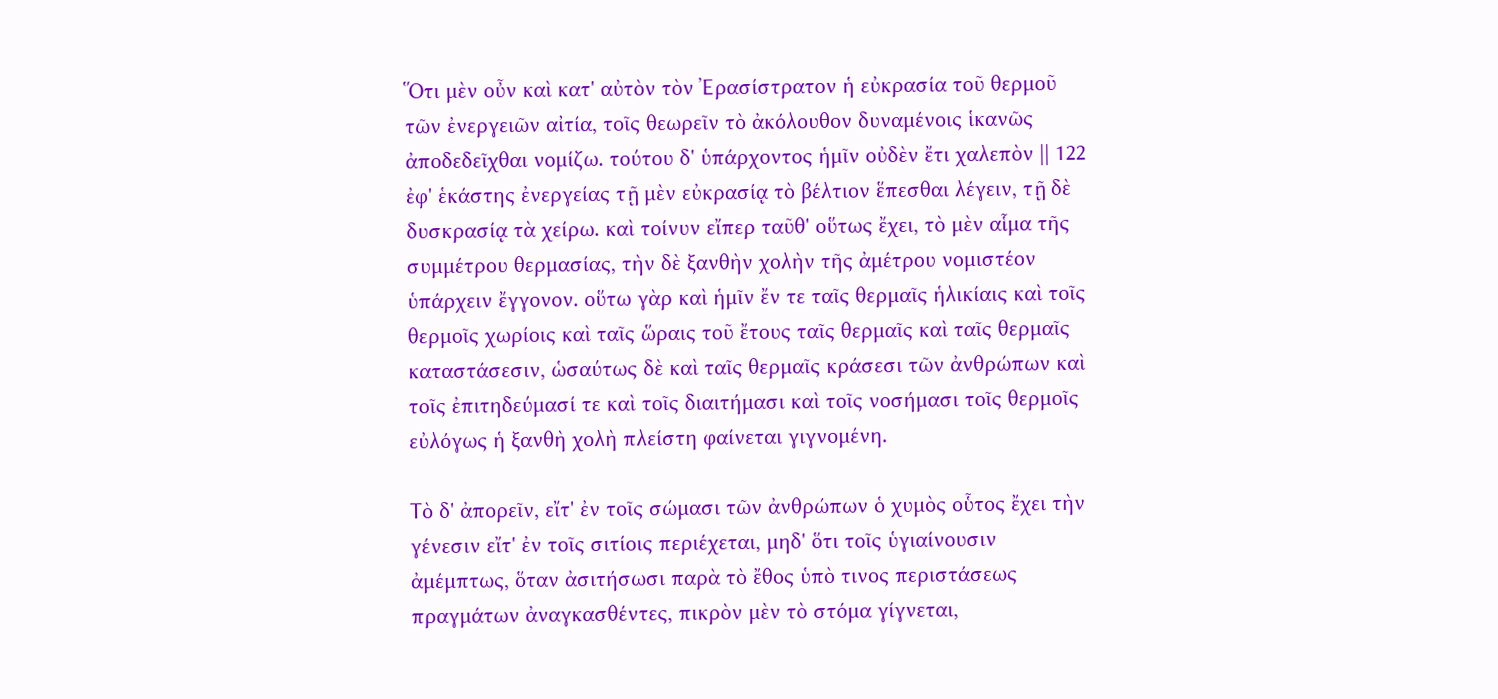Ὅτι μὲν οὖν καὶ κατ' αὐτὸν τὸν Ἐρασίστρατον ἡ εὐκρασία τοῦ θερμοῦ τῶν ἐνεργειῶν αἰτία, τοῖς θεωρεῖν τὸ ἀκόλουθον δυναμένοις ἱκανῶς ἀποδεδεῖχθαι νομίζω. τούτου δ' ὑπάρχοντος ἡμῖν οὐδὲν ἔτι χαλεπὸν || 122 ἐφ' ἑκάστης ἐνεργείας τῇ μὲν εὐκρασίᾳ τὸ βέλτιον ἕπεσθαι λέγειν, τῇ δὲ δυσκρασίᾳ τὰ χείρω. καὶ τοίνυν εἴπερ ταῦθ' οὕτως ἔχει, τὸ μὲν αἷμα τῆς συμμέτρου θερμασίας, τὴν δὲ ξανθὴν χολὴν τῆς ἀμέτρου νομιστέον ὑπάρχειν ἔγγονον. οὕτω γὰρ καὶ ἡμῖν ἔν τε ταῖς θερμαῖς ἡλικίαις καὶ τοῖς θερμοῖς χωρίοις καὶ ταῖς ὥραις τοῦ ἔτους ταῖς θερμαῖς καὶ ταῖς θερμαῖς καταστάσεσιν, ὡσαύτως δὲ καὶ ταῖς θερμαῖς κράσεσι τῶν ἀνθρώπων καὶ τοῖς ἐπιτηδεύμασί τε καὶ τοῖς διαιτήμασι καὶ τοῖς νοσήμασι τοῖς θερμοῖς εὐλόγως ἡ ξανθὴ χολὴ πλείστη φαίνεται γιγνομένη.

Τὸ δ' ἀπορεῖν, εἴτ' ἐν τοῖς σώμασι τῶν ἀνθρώπων ὁ χυμὸς οὗτος ἔχει τὴν γένεσιν εἴτ' ἐν τοῖς σιτίοις περιέχεται, μηδ' ὅτι τοῖς ὑγιαίνουσιν ἀμέμπτως, ὅταν ἀσιτήσωσι παρὰ τὸ ἔθος ὑπὸ τινος περιστάσεως πραγμάτων ἀναγκασθέντες, πικρὸν μὲν τὸ στόμα γίγνεται,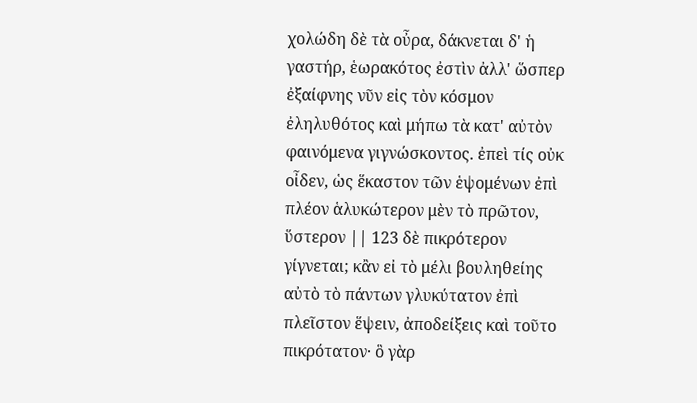χολώδη δὲ τὰ οὖρα, δάκνεται δ' ἡ γαστήρ, ἑωρακότος ἐστὶν ἀλλ' ὥσπερ ἐξαίφνης νῦν εἰς τὸν κόσμον ἐληλυθότος καὶ μήπω τὰ κατ' αὐτὸν φαινόμενα γιγνώσκοντος. ἐπεὶ τίς οὐκ οἶδεν, ὡς ἕκαστον τῶν ἑψομένων ἐπὶ πλέον ἁλυκώτερον μὲν τὸ πρῶτον, ὕστερον || 123 δὲ πικρότερον γίγνεται; κἂν εἰ τὸ μέλι βουληθείης αὐτὸ τὸ πάντων γλυκύτατον ἐπὶ πλεῖστον ἕψειν, ἀποδείξεις καὶ τοῦτο πικρότατον· ὃ γὰρ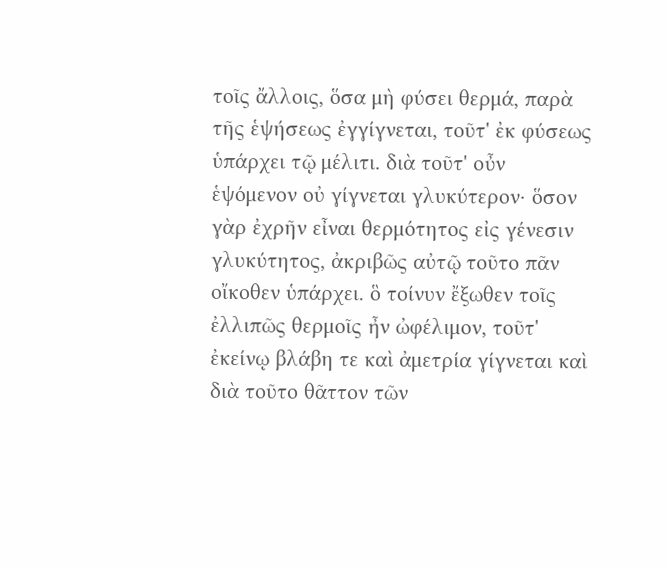τοῖς ἄλλοις, ὅσα μὴ φύσει θερμά, παρὰ τῆς ἑψήσεως ἐγγίγνεται, τοῦτ' ἐκ φύσεως ὑπάρχει τῷ μέλιτι. διὰ τοῦτ' οὖν ἑψόμενον οὐ γίγνεται γλυκύτερον· ὅσον γὰρ ἐχρῆν εἶναι θερμότητος εἰς γένεσιν γλυκύτητος, ἀκριβῶς αὐτῷ τοῦτο πᾶν οἴκοθεν ὑπάρχει. ὃ τοίνυν ἔξωθεν τοῖς ἐλλιπῶς θερμοῖς ἦν ὠφέλιμον, τοῦτ' ἐκείνῳ βλάβη τε καὶ ἀμετρία γίγνεται καὶ διὰ τοῦτο θᾶττον τῶν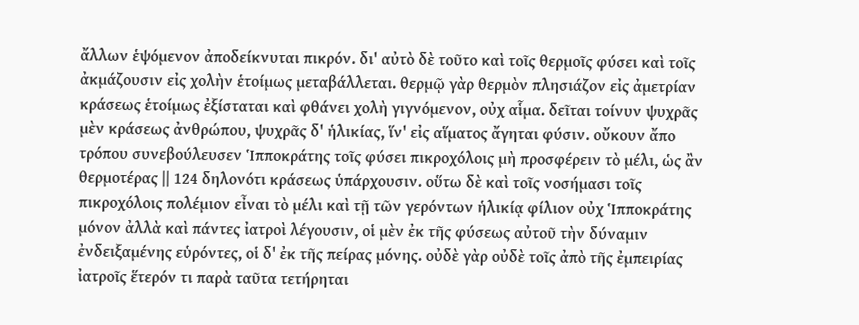ἄλλων ἑψόμενον ἀποδείκνυται πικρόν. δι' αὐτὸ δὲ τοῦτο καὶ τοῖς θερμοῖς φύσει καὶ τοῖς ἀκμάζουσιν εἰς χολὴν ἑτοίμως μεταβάλλεται. θερμῷ γὰρ θερμὸν πλησιάζον εἰς ἀμετρίαν κράσεως ἑτοίμως ἐξίσταται καὶ φθάνει χολὴ γιγνόμενον, οὐχ αἷμα. δεῖται τοίνυν ψυχρᾶς μὲν κράσεως ἀνθρώπου, ψυχρᾶς δ' ἡλικίας, ἵν' εἰς αἵματος ἄγηται φύσιν. οὔκουν ἄπο τρόπου συνεβούλευσεν Ἱπποκράτης τοῖς φύσει πικροχόλοις μὴ προσφέρειν τὸ μέλι, ὡς ἂν θερμοτέρας || 124 δηλονότι κράσεως ὑπάρχουσιν. οὕτω δὲ καὶ τοῖς νοσήμασι τοῖς πικροχόλοις πολέμιον εἶναι τὸ μέλι καὶ τῇ τῶν γερόντων ἡλικίᾳ φίλιον οὐχ Ἱπποκράτης μόνον ἀλλὰ καὶ πάντες ἰατροὶ λέγουσιν, οἱ μὲν ἐκ τῆς φύσεως αὐτοῦ τὴν δύναμιν ἐνδειξαμένης εὑρόντες, οἱ δ' ἐκ τῆς πείρας μόνης. οὐδὲ γὰρ οὐδὲ τοῖς ἀπὸ τῆς ἐμπειρίας ἰατροῖς ἕτερόν τι παρὰ ταῦτα τετήρηται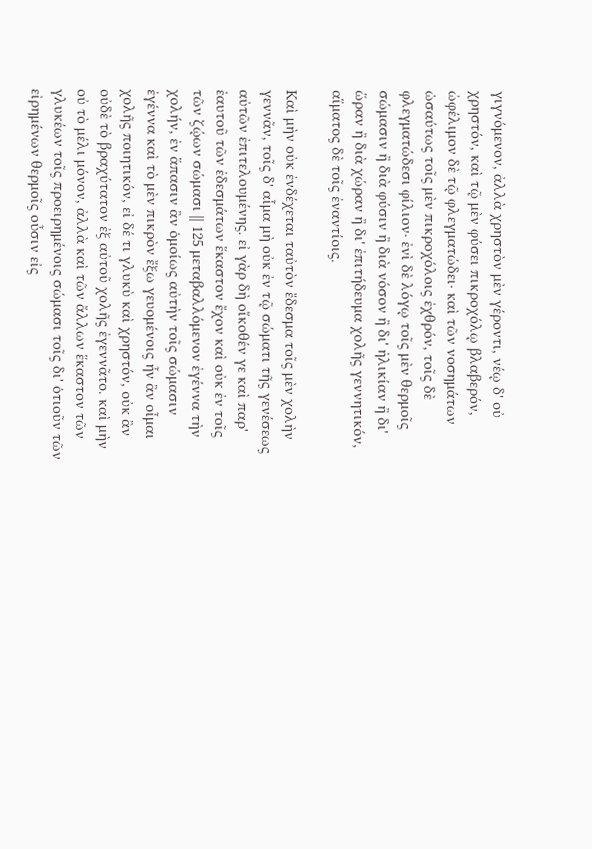γιγνόμενον, ἀλλὰ χρηστὸν μὲν γέροντι, νέῳ δ' οὐ χρηστόν, καὶ τῷ μὲν φύσει πικροχόλῳ βλαβερόν, ὠφέλιμον δὲ τῷ φλεγματώδει· καὶ τῶν νοσημάτων ὡσαύτως τοῖς μὲν πικροχόλοις ἐχθρόν, τοῖς δὲ φλεγματώδεσι φίλιον· ἑνὶ δὲ λόγῳ τοῖς μὲν θερμοῖς σώμασιν ἢ διὰ φύσιν ἢ διὰ νόσον ἢ δι' ἡλικίαν ἢ δι' ὥραν ἢ διὰ χώραν ἢ δι' ἐπιτήδευμα χολῆς γεννητικόν, αἵματος δὲ τοῖς ἐναντίοις.

Καὶ μὴν οὐκ ἐνδέχεται ταὐτὸν ἔδεσμα τοῖς μὲν χολὴν γεννᾶν, τοῖς δ' αἷμα μὴ οὐκ ἐν τῷ σώματι τῆς γενέσεως αὐτῶν ἐπιτελουμένης. εἰ γὰρ δὴ οἴκοθέν γε καὶ παρ' ἑαυτοῦ τῶν ἐδεσμάτων ἕκαστον ἔχον καὶ οὐκ ἐν τοῖς τῶν ζῴων σώμασι || 125 μεταβαλλόμενον ἐγέννα τὴν χολήν, ἐν ἅπασιν ἂν ὁμοίως αὐτὴν τοῖς σώμασιν ἐγέννα καὶ τὸ μὲν πικρὸν ἔξω γευομένοις ἦν ἂν οἶμαι χολῆς ποιητικόν, εἰ δέ τι γλυκὺ καὶ χρηστόν, οὐκ ἂν οὐδὲ τὸ βραχύτατον ἐξ αὐτοῦ χολῆς ἐγεννᾶτο. καὶ μὴν οὐ τὸ μέλι μόνον, ἀλλὰ καὶ τῶν ἄλλων ἕκαστον τῶν γλυκέων τοῖς προειρημένοις σώμασι τοῖς δι' ὁτιοῦν τῶν εἰρημένων θερμοῖς οὖσιν εἰς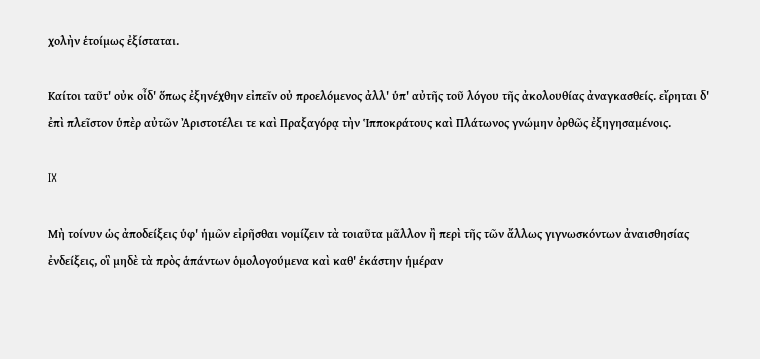χολὴν ἑτοίμως ἐξίσταται.

Καίτοι ταῦτ' οὐκ οἶδ' ὅπως ἐξηνέχθην εἰπεῖν οὐ προελόμενος ἀλλ' ὑπ' αὐτῆς τοῦ λόγου τῆς ἀκολουθίας ἀναγκασθείς. εἴρηται δ' ἐπὶ πλεῖστον ὑπὲρ αὐτῶν Ἀριστοτέλει τε καὶ Πραξαγόρᾳ τὴν Ἱπποκράτους καὶ Πλάτωνος γνώμην ὀρθῶς ἐξηγησαμένοις.

IX

Μὴ τοίνυν ὡς ἀποδείξεις ὑφ' ἡμῶν εἰρῆσθαι νομίζειν τὰ τοιαῦτα μᾶλλον ἢ περὶ τῆς τῶν ἄλλως γιγνωσκόντων ἀναισθησίας ἐνδείξεις, οἳ μηδὲ τὰ πρὸς ἁπάντων ὁμολογούμενα καὶ καθ' ἑκάστην ἡμέραν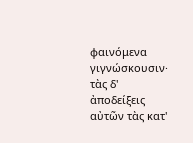φαινόμενα γιγνώσκουσιν· τὰς δ' ἀποδείξεις αὐτῶν τὰς κατ'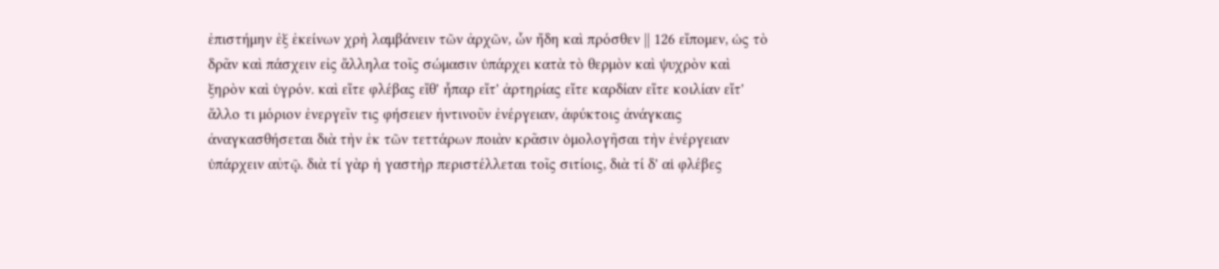ἐπιστήμην ἐξ ἐκείνων χρὴ λαμβάνειν τῶν ἀρχῶν, ὧν ἤδη καὶ πρόσθεν || 126 εἴπομεν, ὡς τὸ δρᾶν καὶ πάσχειν εἰς ἄλληλα τοῖς σώμασιν ὑπάρχει κατὰ τὸ θερμὸν καὶ ψυχρὸν καὶ ξηρὸν καὶ ὑγρόν. καὶ εἴτε φλέβας εἴθ' ἧπαρ εἴτ' ἀρτηρίας εἴτε καρδίαν εἴτε κοιλίαν εἴτ' ἄλλο τι μόριον ἐνεργεῖν τις φήσειεν ἡντινοῦν ἐνέργειαν, ἀφύκτοις ἀνάγκαις ἀναγκασθήσεται διὰ τὴν ἐκ τῶν τεττάρων ποιὰν κρᾶσιν ὁμολογῆσαι τὴν ἐνέργειαν ὑπάρχειν αὐτῷ. διὰ τί γὰρ ἡ γαστὴρ περιστέλλεται τοῖς σιτίοις, διὰ τί δ' αἱ φλέβες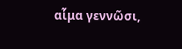αἷμα γεννῶσι,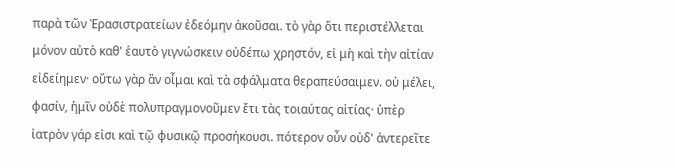παρὰ τῶν Ἐρασιστρατείων ἐδεόμην ἀκοῦσαι. τὸ γὰρ ὅτι περιστέλλεται μόνον αὐτὸ καθ' ἑαυτὸ γιγνώσκειν οὐδέπω χρηστόν, εἰ μὴ καὶ τὴν αἰτίαν εἰδείημεν· οὕτω γὰρ ἂν οἶμαι καὶ τὰ σφάλματα θεραπεύσαιμεν. οὐ μέλει, φασίν, ἡμῖν οὐδὲ πολυπραγμονοῦμεν ἔτι τὰς τοιαύτας αἰτίας· ὑπὲρ ἰατρὸν γάρ εἰσι καὶ τῷ φυσικῷ προσήκουσι. πότερον οὖν οὐδ' ἀντερεῖτε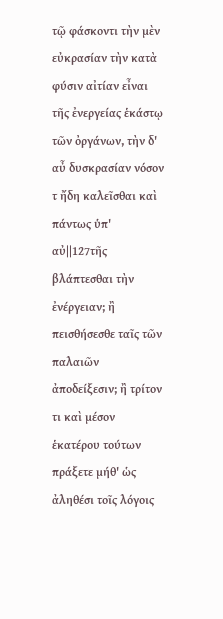τῷ φάσκοντι τὴν μὲν εὐκρασίαν τὴν κατὰ φύσιν αἰτίαν εἶναι τῆς ἐνεργείας ἑκάστῳ τῶν ὀργάνων, τὴν δ' αὖ δυσκρασίαν νόσον τ ἤδη καλεῖσθαι καὶ πάντως ὑπ' αὐ||127τῆς βλάπτεσθαι τὴν ἐνέργειαν; ἢ πεισθήσεσθε ταῖς τῶν παλαιῶν ἀποδείξεσιν; ἢ τρίτον τι καὶ μέσον ἑκατέρου τούτων πράξετε μήθ' ὡς ἀληθέσι τοῖς λόγοις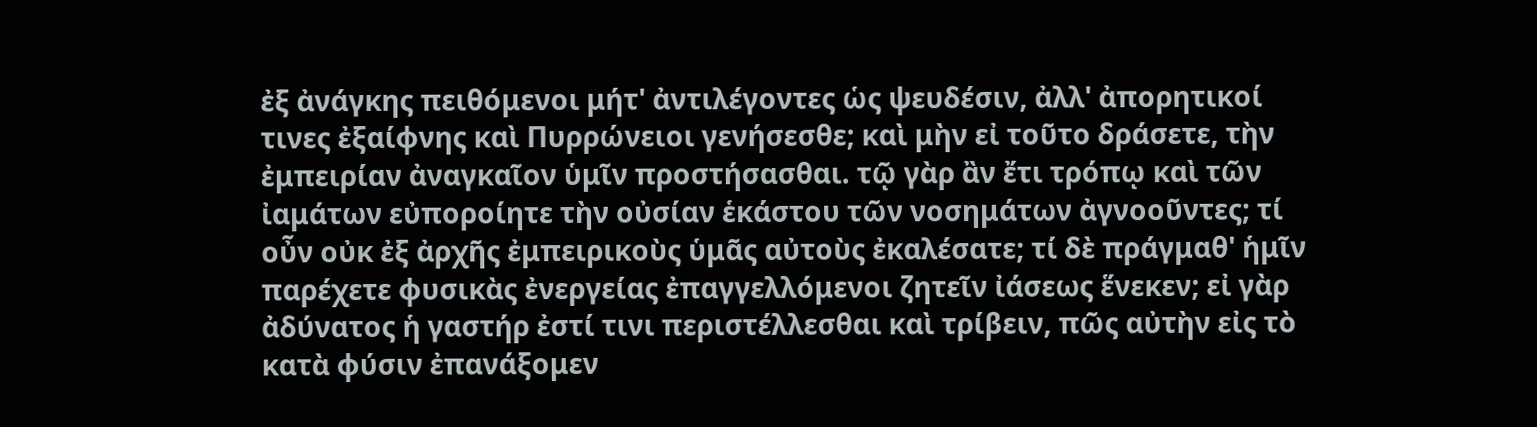ἐξ ἀνάγκης πειθόμενοι μήτ' ἀντιλέγοντες ὡς ψευδέσιν, ἀλλ' ἀπορητικοί τινες ἐξαίφνης καὶ Πυρρώνειοι γενήσεσθε; καὶ μὴν εἰ τοῦτο δράσετε, τὴν ἐμπειρίαν ἀναγκαῖον ὑμῖν προστήσασθαι. τῷ γὰρ ἂν ἔτι τρόπῳ καὶ τῶν ἰαμάτων εὐποροίητε τὴν οὐσίαν ἑκάστου τῶν νοσημάτων ἀγνοοῦντες; τί οὖν οὐκ ἐξ ἀρχῆς ἐμπειρικοὺς ὑμᾶς αὐτοὺς ἐκαλέσατε; τί δὲ πράγμαθ' ἡμῖν παρέχετε φυσικὰς ἐνεργείας ἐπαγγελλόμενοι ζητεῖν ἰάσεως ἕνεκεν; εἰ γὰρ ἀδύνατος ἡ γαστήρ ἐστί τινι περιστέλλεσθαι καὶ τρίβειν, πῶς αὐτὴν εἰς τὸ κατὰ φύσιν ἐπανάξομεν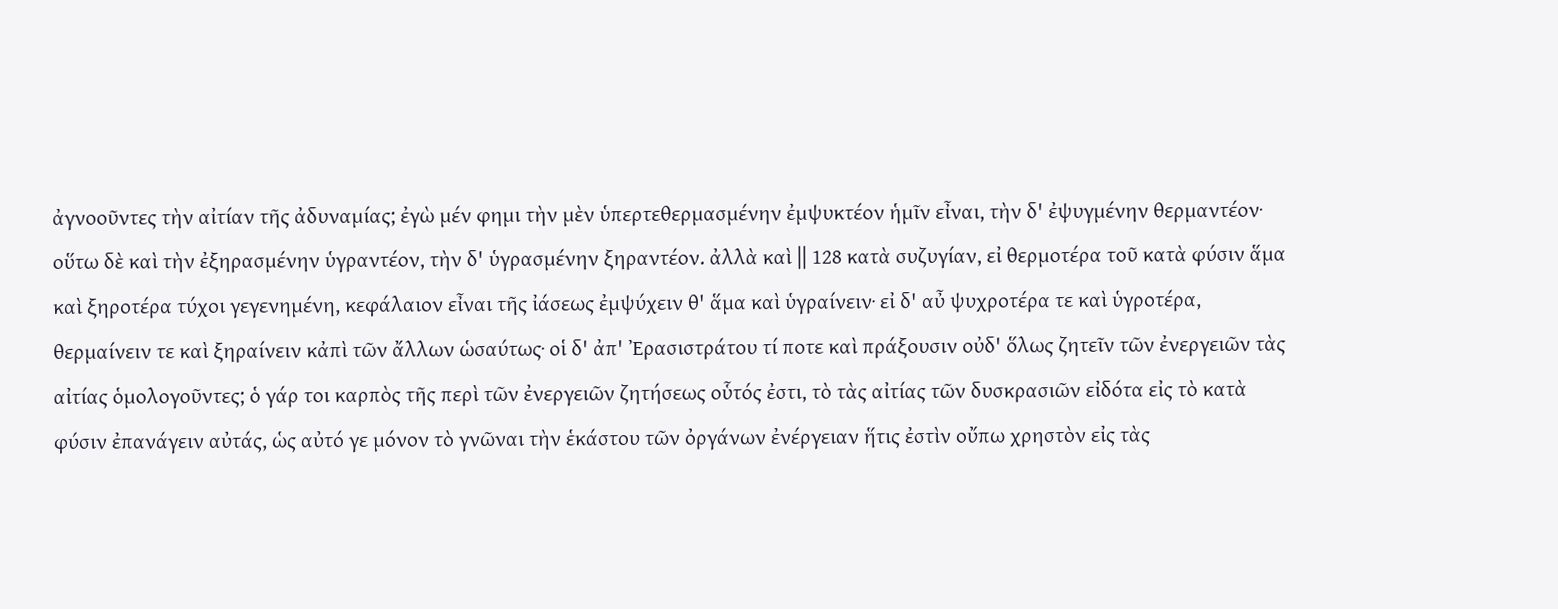ἀγνοοῦντες τὴν αἰτίαν τῆς ἀδυναμίας; ἐγὼ μέν φημι τὴν μὲν ὑπερτεθερμασμένην ἐμψυκτέον ἡμῖν εἶναι, τὴν δ' ἐψυγμένην θερμαντέον· οὕτω δὲ καὶ τὴν ἐξηρασμένην ὑγραντέον, τὴν δ' ὑγρασμένην ξηραντέον. ἀλλὰ καὶ || 128 κατὰ συζυγίαν, εἰ θερμοτέρα τοῦ κατὰ φύσιν ἅμα καὶ ξηροτέρα τύχοι γεγενημένη, κεφάλαιον εἶναι τῆς ἰάσεως ἐμψύχειν θ' ἅμα καὶ ὑγραίνειν· εἰ δ' αὖ ψυχροτέρα τε καὶ ὑγροτέρα, θερμαίνειν τε καὶ ξηραίνειν κἀπὶ τῶν ἄλλων ὡσαύτως· οἱ δ' ἀπ' Ἐρασιστράτου τί ποτε καὶ πράξουσιν οὐδ' ὅλως ζητεῖν τῶν ἐνεργειῶν τὰς αἰτίας ὁμολογοῦντες; ὁ γάρ τοι καρπὸς τῆς περὶ τῶν ἐνεργειῶν ζητήσεως οὗτός ἐστι, τὸ τὰς αἰτίας τῶν δυσκρασιῶν εἰδότα εἰς τὸ κατὰ φύσιν ἐπανάγειν αὐτάς, ὡς αὐτό γε μόνον τὸ γνῶναι τὴν ἑκάστου τῶν ὀργάνων ἐνέργειαν ἥτις ἐστὶν οὔπω χρηστὸν εἰς τὰς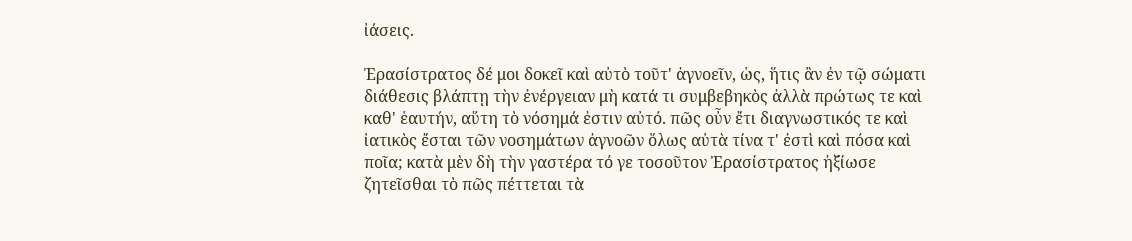ἰάσεις.

Ἐρασίστρατος δέ μοι δοκεῖ καὶ αὐτὸ τοῦτ' ἀγνοεῖν, ὡς, ἥτις ἂν ἐν τῷ σώματι διάθεσις βλάπτῃ τὴν ἐνέργειαν μὴ κατά τι συμβεβηκὸς ἀλλὰ πρώτως τε καὶ καθ' ἑαυτήν, αὕτη τὸ νόσημά ἐστιν αὐτό. πῶς οὖν ἔτι διαγνωστικός τε καὶ ἰατικὸς ἔσται τῶν νοσημάτων ἀγνοῶν ὅλως αὐτὰ τίνα τ' ἐστὶ καὶ πόσα καὶ ποῖα; κατὰ μὲν δὴ τὴν γαστέρα τό γε τοσοῦτον Ἐρασίστρατος ἠξίωσε ζητεῖσθαι τὸ πῶς πέττεται τὰ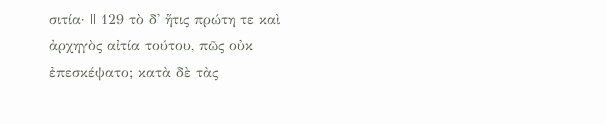σιτία· || 129 τὸ δ' ἥτις πρώτη τε καὶ ἀρχηγὸς αἰτία τούτου, πῶς οὐκ ἐπεσκέψατο; κατὰ δὲ τὰς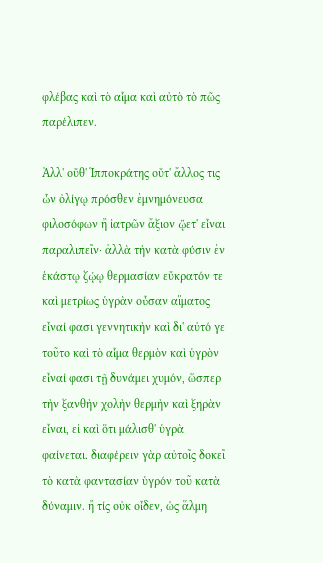φλέβας καὶ τὸ αἷμα καὶ αὐτὸ τὸ πῶς παρέλιπεν.

Ἀλλ' οὔθ' Ἱπποκράτης οὔτ' ἄλλος τις ὧν ὀλίγῳ πρόσθεν ἐμνημόνευσα φιλοσόφων ἢ ἰατρῶν ἄξιον ᾤετ' εἶναι παραλιπεῖν· ἀλλὰ τὴν κατὰ φύσιν ἐν ἑκάστῳ ζῴῳ θερμασίαν εὔκρατόν τε καὶ μετρίως ὑγρὰν οὖσαν αἵματος εἶναί φασι γεννητικὴν καὶ δι' αὐτό γε τοῦτο καὶ τὸ αἷμα θερμὸν καὶ ὑγρὸν εἶναί φασι τῇ δυνάμει χυμόν, ὥσπερ τὴν ξανθὴν χολὴν θερμὴν καὶ ξηρὰν εἶναι, εἰ καὶ ὅτι μάλισθ' ὑγρὰ φαίνεται. διαφέρειν γὰρ αὐτοῖς δοκεῖ τὸ κατὰ φαντασίαν ὑγρόν τοῦ κατὰ δύναμιν. ἢ τίς οὐκ οἶδεν, ὡς ἅλμη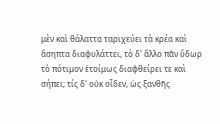μὲν καὶ θάλαττα ταριχεύει τὰ κρέα καὶ ἄσηπτα διαφυλάττει, τὸ δ' ἄλλο πᾶν ὕδωρ τὸ πότιμον ἑτοίμως διαφθείρει τε καὶ σήπει; τίς δ' οὐκ οἶδεν, ὡς ξανθῆς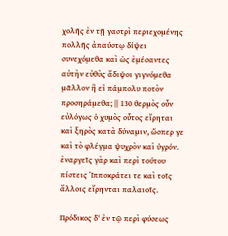χολῆς ἐν τῇ γαστρὶ περιεχομένης πολλῆς ἀπαύστῳ δίψει συνεχόμεθα καὶ ὡς ἐμέσαντες αὐτὴν εὐθὺς ἄδιψοι γιγνόμεθα μᾶλλον ἢ εἰ πάμπολυ ποτὸν προσηράμεθα; || 130 θερμὸς οὖν εὐλόγως ὁ χυμὸς οὗτος εἴρηται καὶ ξηρὸς κατὰ δύναμιν, ὥσπερ γε καὶ τὸ φλέγμα ψυχρὸν καὶ ὑγρόν. ἐναργεῖς γὰρ καὶ περὶ τούτου πίστεις Ἱπποκράτει τε καὶ τοῖς ἄλλοις εἴρηνται παλαιοῖς.

Πρόδικος δ' ἐν τῷ περὶ φύσεως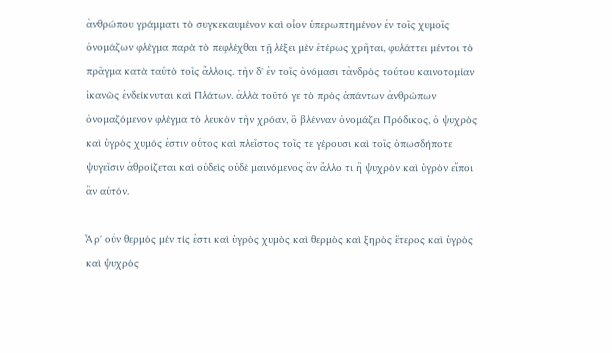ἀνθρώπου γράμματι τὸ συγκεκαυμένον καὶ οἷον ὑπερωπτημένον ἐν τοῖς χυμοῖς ὀνομάζων φλέγμα παρὰ τὸ πεφλέχθαι τῇ λέξει μὲν ἑτέρως χρῆται, φυλάττει μέντοι τὸ πρᾶγμα κατὰ ταὐτὸ τοῖς ἄλλοις. τὴν δ' ἐν τοῖς ὀνόμασι τἀνδρὸς τούτου καινοτομίαν ἱκανῶς ἐνδείκνυται καὶ Πλάτων. ἀλλὰ τοῦτό γε τὸ πρὸς ἁπάντων ἀνθρώπων ὀνομαζόμενον φλέγμα τὸ λευκὸν τὴν χρόαν, ὃ βλένναν ὀνομάζει Πρόδικος, ὁ ψυχρὸς καὶ ὑγρὸς χυμός ἐστιν οὗτος καὶ πλεῖστος τοῖς τε γέρουσι καὶ τοῖς ὁπωσδήποτε ψυγεῖσιν ἀθροίζεται καὶ οὐδεὶς οὐδὲ μαινόμενος ἂν ἄλλο τι ἢ ψυχρὸν καὶ ὑγρὸν εἴποι ἂν αὐτόν.

Ἆρ' οὖν θερμὸς μέν τίς ἐστι καὶ ὑγρὸς χυμὸς καὶ θερμὸς καὶ ξηρὸς ἕτερος καὶ ὑγρὸς καὶ ψυχρὸς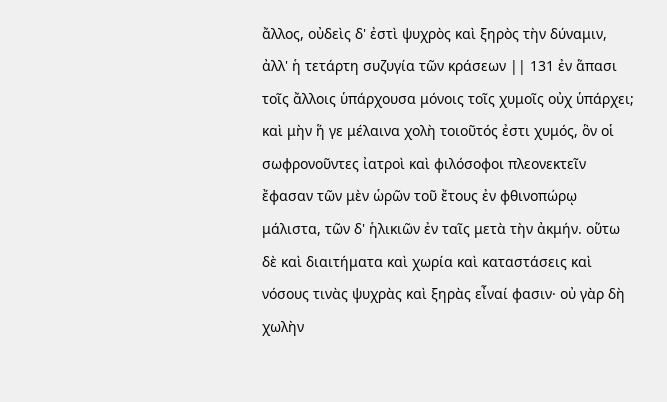ἄλλος, οὐδεὶς δ' ἐστὶ ψυχρὸς καὶ ξηρὸς τὴν δύναμιν, ἀλλ' ἡ τετάρτη συζυγία τῶν κράσεων || 131 ἐν ἅπασι τοῖς ἄλλοις ὑπάρχουσα μόνοις τοῖς χυμοῖς οὐχ ὑπάρχει; καὶ μὴν ἥ γε μέλαινα χολὴ τοιοῦτός ἐστι χυμός, ὃν οἱ σωφρονοῦντες ἰατροὶ καὶ φιλόσοφοι πλεονεκτεῖν ἔφασαν τῶν μὲν ὡρῶν τοῦ ἔτους ἐν φθινοπώρῳ μάλιστα, τῶν δ' ἡλικιῶν ἐν ταῖς μετὰ τὴν ἀκμήν. οὕτω δὲ καὶ διαιτήματα καὶ χωρία καὶ καταστάσεις καὶ νόσους τινὰς ψυχρὰς καὶ ξηρὰς εἶναί φασιν· οὐ γὰρ δὴ χωλὴν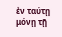ἐν ταύτῃ μόνῃ τῇ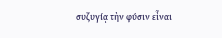συζυγίᾳ τὴν φύσιν εἶναι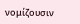νομίζουσιν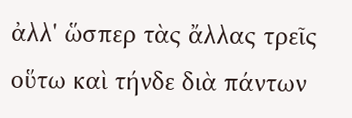ἀλλ' ὥσπερ τὰς ἄλλας τρεῖς οὕτω καὶ τήνδε διὰ πάντων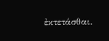ἐκτετάσθαι.